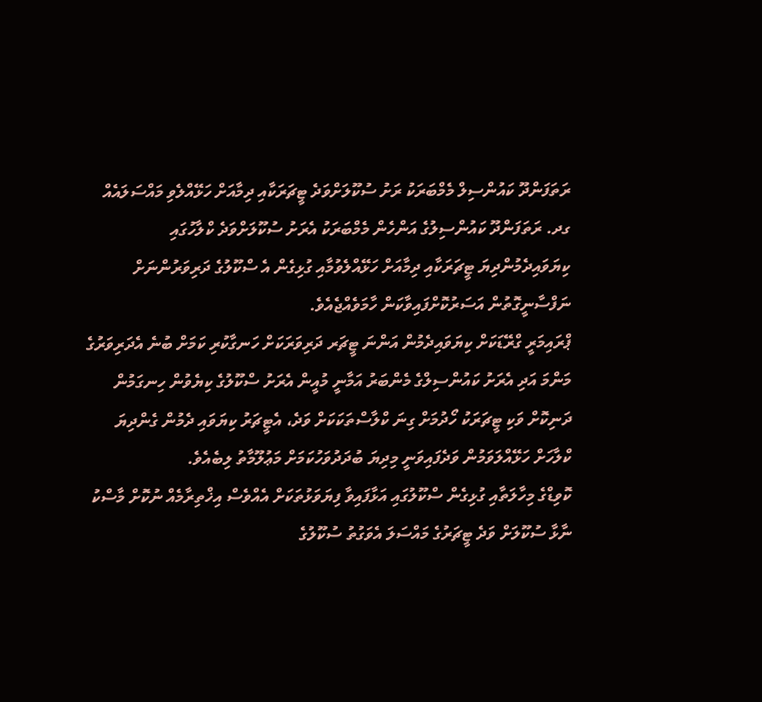ރަތަފަންދޫ ކައުންސިލް މެމްބަރަކު ރަށު ސުކޫލަށްވަދެ ޓީޗަރަކާއި ދިމާއަށް ހަޅޭއްލެވި މައްސަލައެއް
ގދ. ރަތަފަންދޫ ކައުންސިލުގެ އަންހެން މެމްބަރަކު އެރަށު ސުކޫލަށްވަދެ ކްލާހުގައި ކިޔަވައިދެމުންދިޔަ ޓީޗަރަކާއި ދިމާއަށް ހަޅޭއްލެވުމާއި ގުޅިގެން އެ ސްކޫލުގެ ދަރިވަރުންނަށް ނަފްސާނީގޮތުން އަސަރުކޮށްފައިވާކަން ހާމަވެއްޖެއެވެ.
ޕްރައިމަރީ ގްރޭޑަކަށް ކިޔަވައިދެމުން އަންނަ ޓީޗަރ ދަރިވަރަކަށް ހަނގާކުރި ކަމަށް ބުނެ އެދަރިވަރުގެ މަންމަ އަދި އެރަށު ކައުންސިލްގެ މެންބަރު އަމާނީ މުއީން އެރަށު ސްކޫލުގެ ކިޔެވުން ހިނގަމުން ދަނިކޮށް ވަކި ޓީޗަރަކު ހޯދުމަށް ގިނަ ކްލާސްތަކަކަށް ވަދެ، އެޓީޗަރު ކިޔަވައި ދެމުން ގެންދިޔަ ކްލާހަށް ހަޅޭއްލަވަމުން ވަދެފައިވަނީ މިދިޔަ ބުދަދުވަހުކަމަށް މަޢުލޫމާތު ލިބެއެވެ.
ކޮވިޑްގެ މިހާލަތާއި ގުޅިގެން ސްކޫލުގައި އަޅާފައިވާ ފިޔަވަޅުތަކަށް އެއްވެސް އިޚްތިރާމެއް ނުކޮށް މާސްކު ނާޅާ ސުކޫލަށް ވަދެ ޓީޗަރުގެ މައްސަލަ އެވަގުތު ސުކޫލުގެ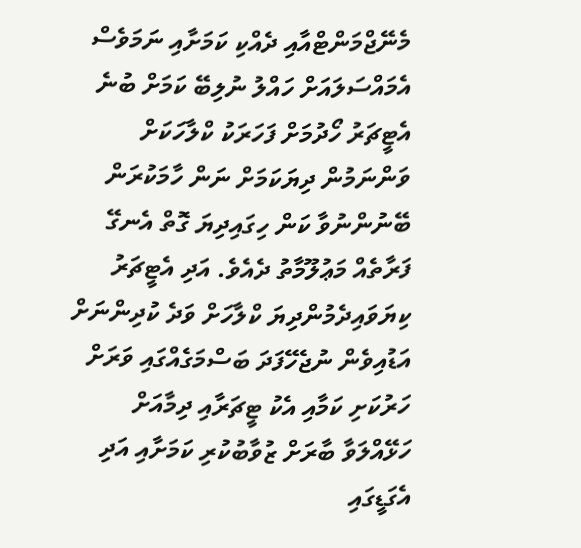މެނޭޖްމަންޓްއާއި ދެއްކި ކަމަށާއި ނަމަވެސް އެމައްސަލައަށް ހައްލު ނުލިބޭ ކަމަށް ބުނެ އެޓީޗަރު ހޯދުމަށް ފަހަރަކު ކްލާހަކަށް ވަންނަމުން ދިޔަކަމަށް ނަން ހާމަކުރަން ބޭނުންނުވާ ކަން ހިގައިދިޔަ ގޮތް އެނގޭ ފަރާތެއް މަޢުލޫމާތު ދެއެވެ. އަދި އެޓީޗަރު ކިޔަވައިދެމުންދިޔަ ކްލާހަށް ވަދެ ކުދިންނަށް އަޑުއިވެން ނުޖެހޭފަދަ ބަސްމަގެއްގައި ވަރަށް ހަރުކަށި ކަމާއި އެކު ޓީޗަރާއި ދިމާއަށް ހަޅޭއްލަވާ ބާރަށް ޒުވާބުކުރި ކަމަށާއި އަދި އެގަޑީގައި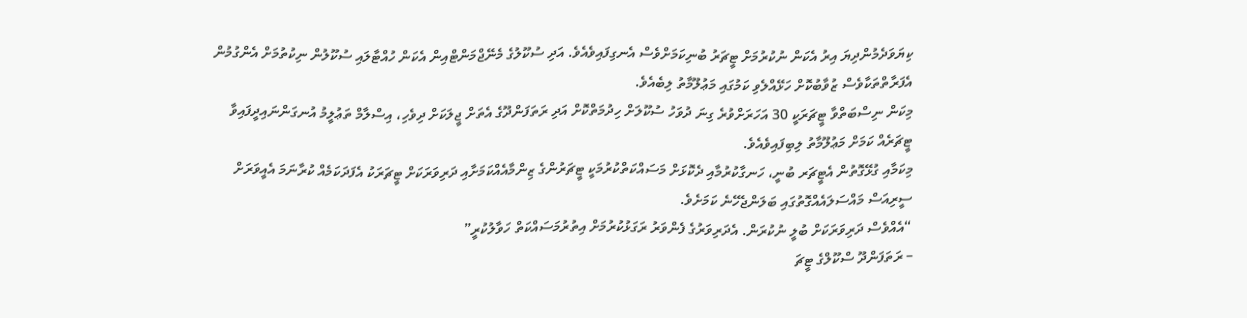ކިޔަވަދެމުންދިޔަ އިރު އެކަން ނުކުރުމަށް ޓީޗަރު ބުނިކަމަށްވެސް އެނގިފައިވެއެވެ. އަދި ސުކޫލުގެ މެނޭޖްމަންޓްއިން އެކަން ހުއްޓާލައި ސުކޫލުން ނިކުތުމަށް އެންގުމުން އެފަރާތްތަކާވެސް ޒުވާބުކޮށް ހަޅޭއްލެވި ކަމުގައި މަޢުލޫމާތު ލިބެއެވެ.
މިކަން ނިސްބަތްވާ ޓީޗަރަކީ 30 އަހަރަށްވުރެ ގިނަ ދުވަހު ސުކޫލަށް ހިދުމަތްކޮށް އަދި ރަތަފަންދޫގެ އެތަށް ޖީލަކަށް ދިވެހި، އިސްލާމް ތަޢުލީމު އުނގަންނައިދީފައިވާ ޓީޗަރެއް ކަމަށް މަޢުލޫމާތު ލިބިފައިވެއެވެ.
މިކަމާއި ގުޅޭގޮތުން އެޓީޗަރ ބުނީ، ހަނގާކުރުމާއި ދެކޮޅަށް މަސައްކަތްކުރުމަކީ ޓީޗަރުންގެ ޒިންމާއެއްކަމަށާއި ދަރިވަރަކަށް ޓީޗަރަކު އެފަދަކަމެއް ކުރާނަމަ އެއީވަރަށް ސީރިއަސް މައްސަލައެއްގޮތުގައި ބަލަންޖެހޭނެ ކަމަށެވެ.
“އެއްވެސް ދަރިވަރަކަށް ބުލީ ނުކުރަން. އެދަރިވަރުގެ ފެންވަރު ރަގަޅުކުރުމަށް އިތުރުމަސައްކަތް ހަވާލުކުރީ”
– ރަތަފަންދޫ ސްކޫލްގެ ޓީޗަ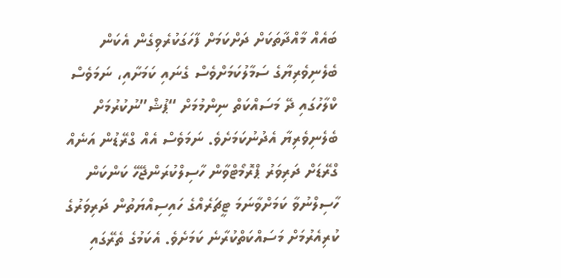ބައެއް މާއްދާތަކަށް ދަށްކަމަށް ފާހަގަކުރެވިގެން އެކަން ބެލެނިވެރިޔާގެ ސަމާލުކަމަށްވެސް ގެނައި ކަމަށާއި، ނަމަވެސް ކްލާހުގައި ދޭ މަސައްކަތް ނިންމުމަށް “ޕުޝް”ނުކުރުމަށް ބެލެނިވެރިޔާ އެދުނުކަމަށެވެ. ނަމަވެސް އެއް ގްރޭޑުން އަނެއް ގްރޭޑަށް ދަރިވަރު ޕްރޮމޯޓްވާން ހާސިލްކުރަންޖޭހޭ ކަންކަން ހާސިލްނުވާ ކަމަށްވާނަމަ ޓީޗަރެއްގެ ހައިސިއްޔަތުން ދަރިވަރުގެ ކުރިއެރުމަށް މަސައްކަތްކުރާނެ ކަމަށެވެ. އެކަމުގެ ތެރޭގައި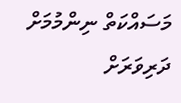މަސައްކަތް ނިންމުމަށް ދަރިވަރަށް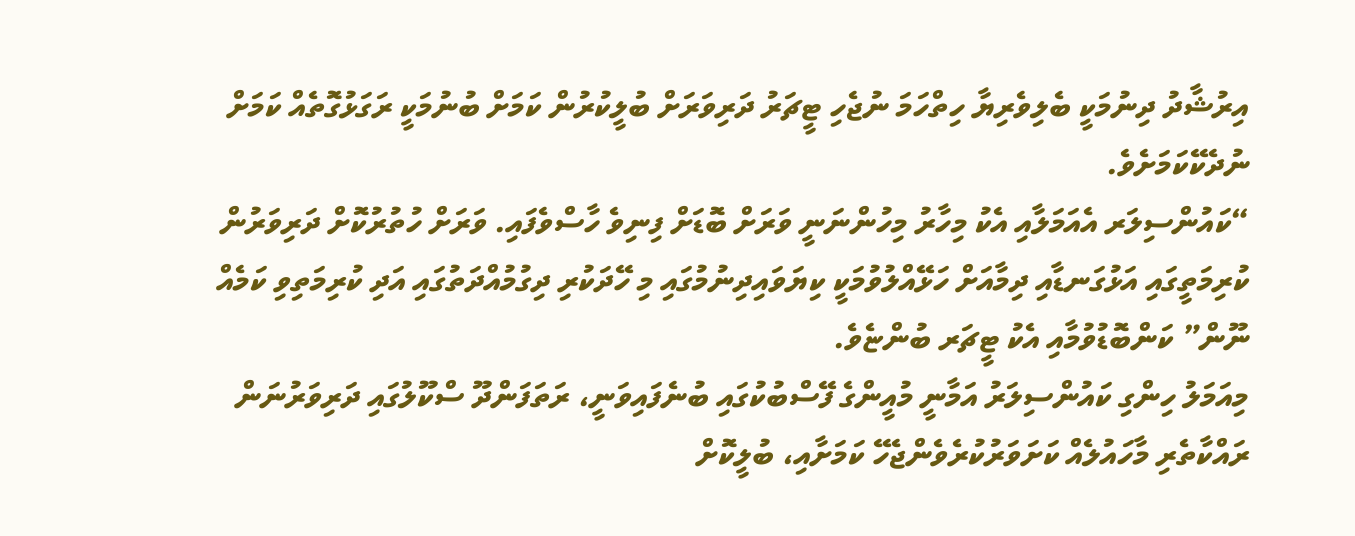އިރުޝާދު ދިނުމަކީ ބެލިވެރިޔާ ހިތްހަމަ ނުޖެހި ޓީޗަރު ދަރިވަރަށް ބުލީކުރުން ކަމަށް ބުނުމަކީ ރަގަޅުގޮތެއް ކަމަށް ނުދެކޭކަމަށެވެ.
“ކައުންސިލަރ އެއަމަލާއި އެކު މިހާރު މިހުންނަނީ ވަރަށް ބޮޑަށް ފިނިވެ ހާސްވެފައި. ވަރަށް ހުތުރުކޮށް ދަރިވަރުން ކުރިމަތީގައި އަޅުގަނޑާއި ދިމާއަށް ހަޅޭއްލުވުމަކީ ކިޔަވައިދިނުމުގައި މި ހޭދަކުރި ދިގުމުއްދަތުގައި އަދި ކުރިމަތިވި ކަމެއް ނޫން” ކަންބޮޑުވުމާއި އެކު ޓީޗަރ ބުންޏެވެ.
މިއަމަލު ހިންގި ކައުންސިލަރު އަމާނީ މުއީންގެ ފޭސްބުކުގައި ބުނެފައިވަނީ، ރަތަފަންދޫ ސްކޫލުގައި ދަރިވަރުނަން ރައްކާތެރި މާހައުލެއް ކަށަވަރުކުރެވެންޖެހޭ ކަމަށާއި، ބުލީކޮށް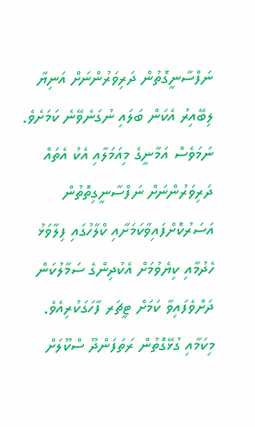ނަފްސާނީގޮތުން ދަރިވަރުންނަށް އަނިޔާ ލިބޭއިރު އެކަން ބަލައި ނުގަނެވޭނެ ކަމަށެވެ.
ނަމަވެސް އަމާނީގެ މިއަމަލާއި އެކު އެތައް ދަރިވަރުންނަށް ނަފްސާނީގިތޮތުން އަސަރުކޮށްފައިވާކަމަށާއި ކްލާހުގައި ފިލާވަޅު ހެދުމާއި ކިޔެވުމަށް އެކުދިންގެ ސަމާލުކަން ދަށްވެފައިވާ ކަމަށް ޓީޗަރ ފާހަގަކުރިއެވެ.
މިކަމާއި ގުޅޭގޮތުން ރަތަފަންދޫ ސްކޫލަށް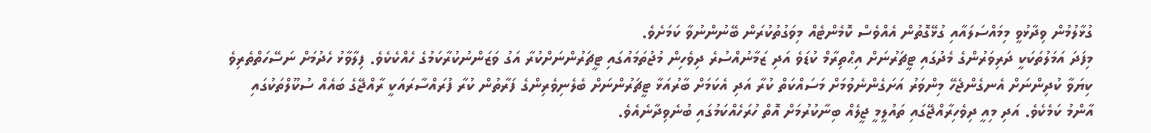ގުޅާލުމުން ވިދާޅުވީ މިމައްސަލައާއި ގުޅޭގޮތުން އެއްވެސް ކޮމެންޓެއް މިވަގުތުކުރަން ބޭނުންނުވާ ކަމަށެވެ.
މިފަދަ އަމަލުތަކަކީ ދަރިވަރުންގެ މެދުގައި ޓީޗަރުނަށް އިޙްތިރާމް ކުޑަވެ އަދި ޒަމާނުއްސުރެ ދިވެހިން މުޖުތަމައުގައި ޓީޗަރުންނަށްކުރާ އަގު ވަޒަންނުކުރާކަމުގެ ހެއްކެކެވެ. ފިލާވާޅު ހެދުމަށް ނަސޭހަތްތެރިވެ ކިޔަވާ ކުދިންނަށް އެނގެންޖެހޭ މިންވަރު އަށަގެންނެވުމަށް މަސައްކަތް ކުރާ އަދި އެކަމަށް ބާރުއަޅާ ޓީޗަރުންނަށް ބެލެނިވެރިންގެ ފަރާތުން ކުރާ ފުރައްސާރައަކީ ރާއްޖޭގެ ބައެއް ސުކޫލްތަކުގައި އާންމު ކަމެކެވެ. އަދި މިއީ ދިވެހިރާއްޖޭގައި ތައުލީމީ ޖީލެއް ބިނާކުރުމަށް އޮތް ހުރަހެއްކަމުގައި ބުނެވިދާނެއެވެ.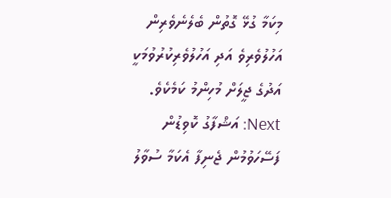މިކަމާ ގުޅޭ ގޮތުން ބެލެނެވެރިން އަހުލުވެރިވެ އަދި އަހުލުވެރިކުރުވުމަކީ އަދުގެ ޖީލަށް މުހިންމު ކަމެކެވެ.
Next: އަޝްފާގު ކޮވިޑުން ފަސޭހަވުމުން ޖެނިފާ އެކަމާ ސުވާލު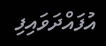އުފައްދަވައިފި